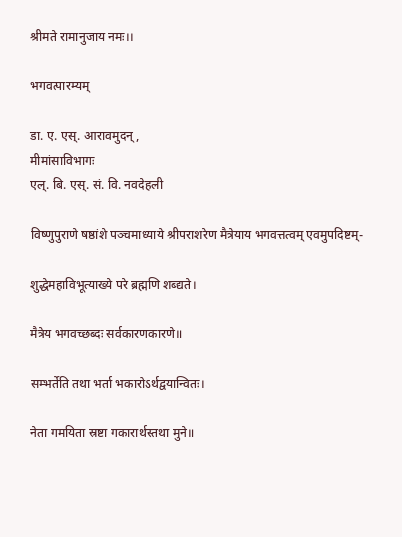श्रीमते रामानुजाय नमः।।

भगवत्पारम्यम्

डा. ए. एस्. आरावमुदन्,
मीमांसाविभागः
एल्. बि. एस्. सं. वि. नवदेहली

विष्णुपुराणे षष्ठांशे पञ्चमाध्याये श्रीपराशरेण मैत्रेयाय भगवत्तत्वम् एवमुपदिष्टम्-

शुद्धेमहाविभूत्याख्ये परे ब्रह्मणि शब्द्यते।

मैत्रेय भगवच्छब्दः सर्वकारणकारणे॥

सम्भर्तेति तथा भर्ता भकारोऽर्थद्वयान्वितः।

नेता गमयिता स्रष्टा गकारार्थस्तथा मुने॥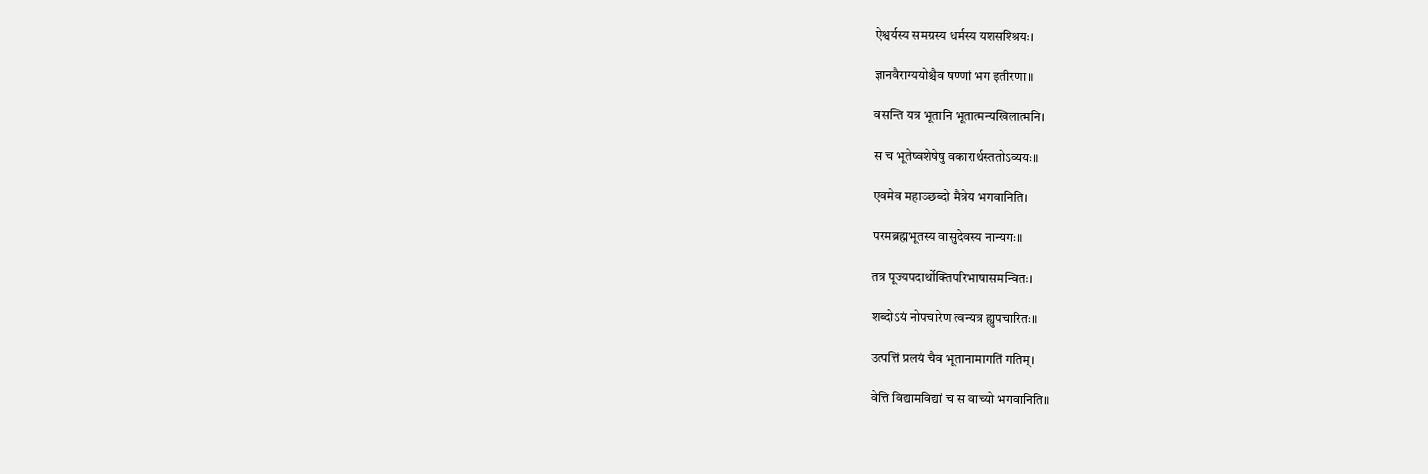ऐश्वर्यस्य समग्रस्य धर्मस्य यशसश्श्रियः।

ज्ञानवैराग्ययोश्चैव षण्णां भग इतीरणा॥

वसन्ति यत्र भूतानि भूतात्मन्यखिलात्मनि।

स च भूतेष्वशेषेषु वकारार्थस्ततोऽव्ययः॥

एवमेव महाञ्छब्दो मैत्रेय भगवानिति।

परमब्रह्मभूतस्य वासुदेवस्य नान्यगः॥

तत्र पूज्यपदार्थोक्तिपरिभाषासमन्वितः।

शब्दोऽयं नोपचारेण त्वन्यत्र ह्युपचारितः॥

उत्पत्तिं प्रलयं चैव भूतानामागतिं गतिम्।

वेत्ति विद्यामविद्यां च स वाच्यो भगवानिति॥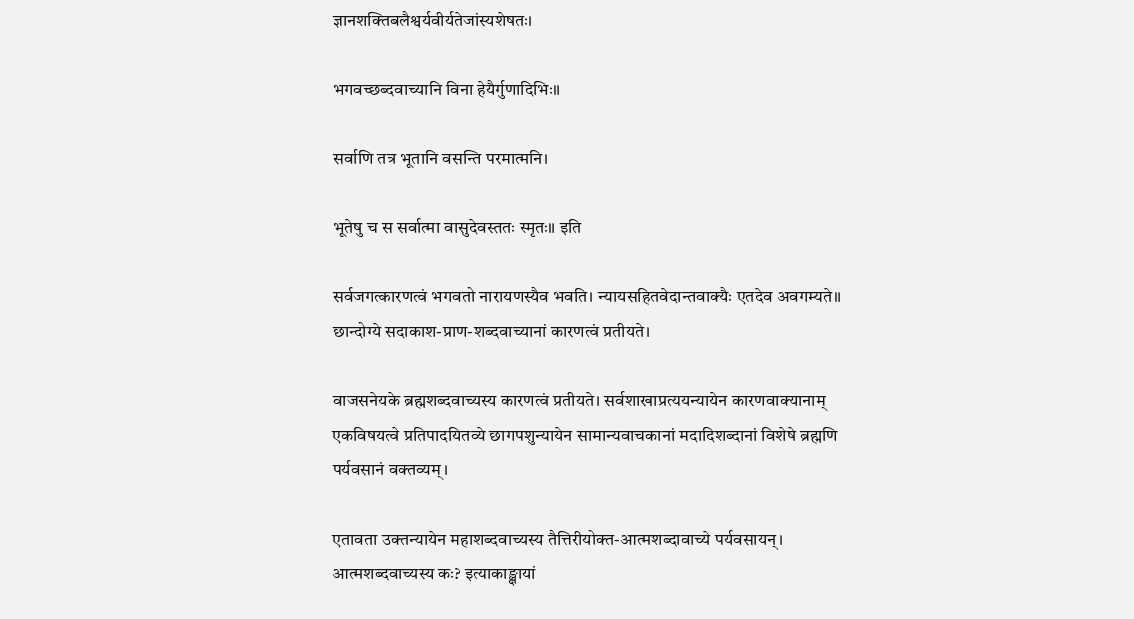ज्ञानशक्तिबलैश्वर्यवीर्यतेजांस्यशेषतः।

भगवच्छब्दवाच्यानि विना हेयैर्गुणादिभिः॥

सर्वाणि तत्र भूतानि वसन्ति परमात्मनि।

भूतेषु च स सर्वात्मा वासुदेवस्ततः स्मृतः॥ इति

सर्वजगत्कारणत्वं भगवतो नारायणस्यैव भवति। न्यायसहितवेदान्तवाक्यैः एतदेव अवगम्यते॥ छान्दोग्ये सदाकाश-प्राण-शब्दवाच्यानां कारणत्वं प्रतीयते।

वाजसनेयके ब्रह्मशब्दवाच्यस्य कारणत्वं प्रतीयते। सर्वशाखाप्रत्ययन्यायेन कारणवाक्यानाम् एकविषयत्वे प्रतिपादयितव्ये छागपशुन्यायेन सामान्यवाचकानां मदादिशब्दानां विशेषे ब्रह्मणि पर्यवसानं वक्तव्यम्।

एतावता उक्तन्यायेन महाशब्दवाच्यस्य तैत्तिरीयोक्त-आत्मशब्दावाच्ये पर्यवसायन्। आत्मशब्दवाच्यस्य कः? इत्याकाङ्क्षायां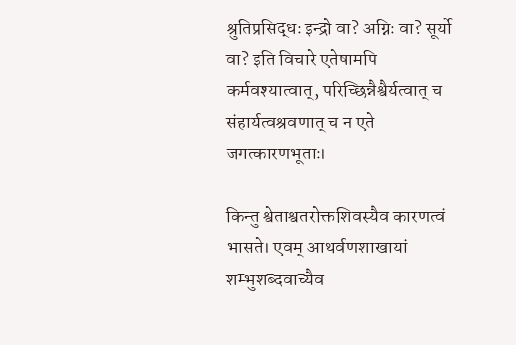श्रुतिप्रसिद्धः इन्द्रो वा? अग्निः वा? सूर्यो वा? इति विचारे एतेषामपि कर्मवश्यात्वात्, परिच्छिन्नैश्वैर्यत्वात् च संहार्यत्वश्रवणात् च न एते जगत्कारणभूताः।

किन्तु श्वेताश्वतरोक्तशिवस्यैव कारणत्वं भासते। एवम् आथर्वणशाखायां शम्भुशब्दवाच्यैव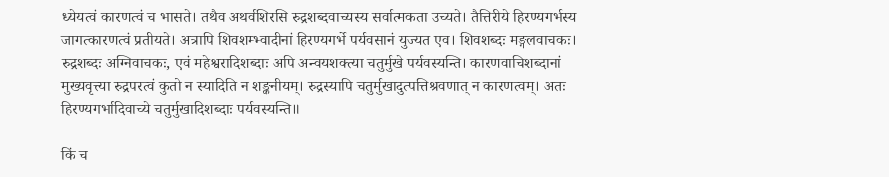ध्येयत्वं कारणत्वं च भासते। तथैव अथर्वशिरसि रुद्रशब्दवाच्यस्य सर्वात्मकता उच्यते। तैत्तिरीये हिरण्यगर्भस्य जागत्कारणत्वं प्रतीयते। अत्रापि शिवशम्भ्वादीनां हिरण्यगर्भे पर्यवसानं युज्यत एव। शिवशब्दः मङ्गलवाचकः। रुद्रशब्दः अग्निवाचकः, एवं महेश्वरादिशब्दाः अपि अन्वयशक्त्या चतुर्मुखे पर्यवस्यन्ति। कारणवाचिशब्दानां मुख्यवृत्त्या रुद्रपरत्वं कुतो न स्यादिति न शङ्कनीयम्। रुद्रस्यापि चतुर्मुखादुत्पत्तिश्रवणात् न कारणत्वम्। अतः हिरण्यगर्भादिवाच्ये चतुर्मुखादिशब्दाः पर्यवस्यन्ति॥

किं च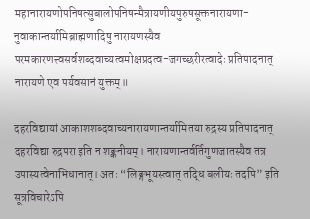महानारायणोपनिषत्सुबालोपनिषन्मैत्रायणीयपुरुषसूक्तनारायणा-नुवाकान्तर्यामिब्राह्मणादिषु नारायणस्यैव परमकारणत्त्वसर्वशब्दवाच्यत्वमोक्षप्रदत्व-जगच्छरीरत्वादेः प्रतिपादनात् नारायणे एव पर्यवसानं युक्तम्॥

दहरविद्यायां आकाशशब्दवाच्यनारायणान्तर्यामितया रुद्रस्य प्रतिपाद‌नात् दहरविद्या रुद्रपरा इति न शङ्कनीयम्। नारायणान्तर्वर्तिगुणजातस्यैव तत्र उपास्यत्वेनाभिधानात्। अतः “लिङ्गभूयस्त्वात् तद्धि बलीयः तदपि” इति सूत्रविचारेऽपि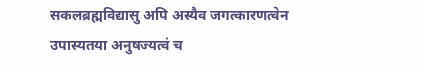सकलब्रह्मविद्यासु अपि अस्यैव जगत्कारणत्वेन उपास्यतया अनुषज्यत्वं च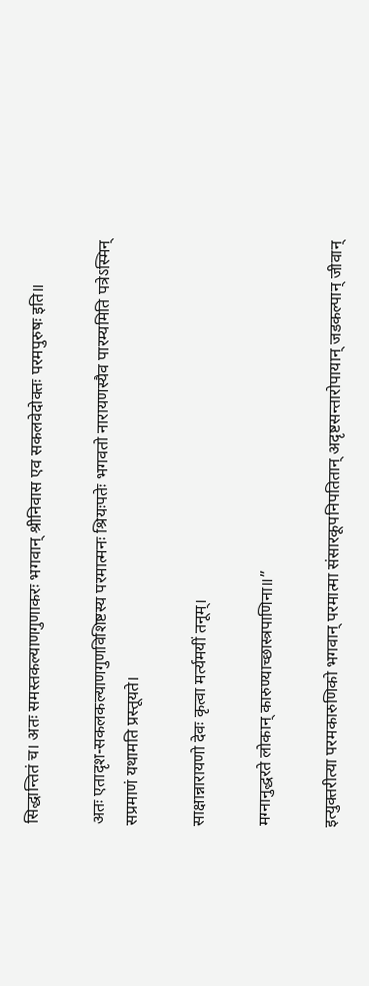सिद्धान्तितं च। अतः समस्तकल्याणगुणाकरः भगवान् श्रीनिवास एव सकलवेदोक्तः परमपुरुषः इति॥

अतः एतादृश-सकलकल्याणगुणविशिष्टस्य परमात्मनः श्रियःपतेः भगवतो नारायणस्यैव पारम्यमिति पत्रेऽस्मिन् सप्रमाणं यथामति प्रस्तूयते।

साक्षान्नारायणो देवः कृत्वा मर्त्यमयीं तनूम्।

मग्नानुद्धरते लोकान् कारुण्याच्छास्त्रपाणिना॥”

इत्युक्तरीत्या परमकारुणिको भगवान् परमात्मा संसारकूपनिपतितान् अदृष्टसन्तारोपायान् जडकल्पान् जीवान्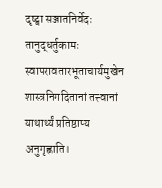दृष्ट्वा सञ्जातनिर्वेदः तानुद्धर्तुकामः स्वापरावतारभूताचार्यमुखेन शास्त्रनिगदितानां तत्त्वानां याथार्थ्यं प्रतिष्ठाप्य अनुगृह्णाति।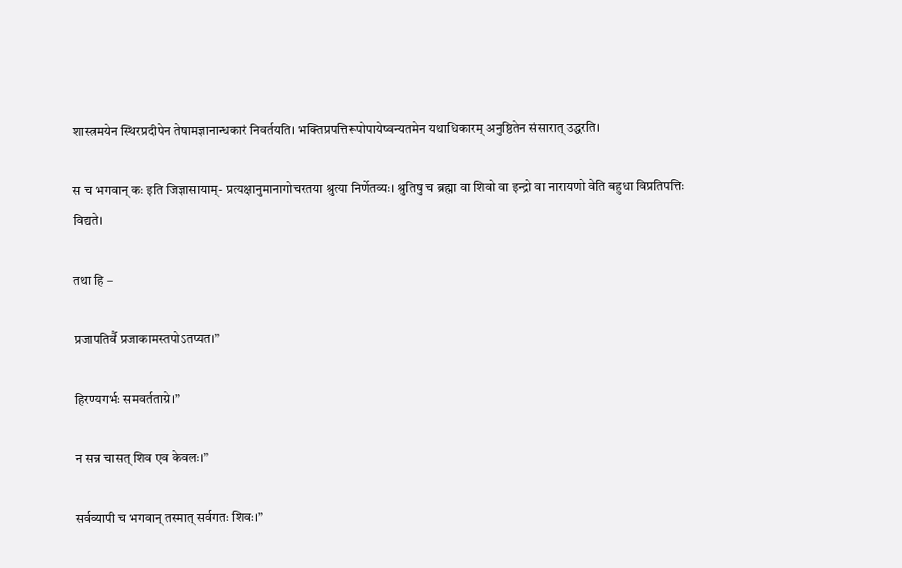शास्त्रमयेन स्थिरप्रदीपेन तेषामज्ञानान्धकारं निवर्तयति। भक्तिप्रपत्तिरूपोपायेष्वन्यतमेन यथाधिकारम् अनुष्ठितेन संसारात् उद्धरति।

स च भगवान् कः इति जिज्ञासायाम्- प्रत्यक्षानुमानागोचरतया श्रुत्या निर्णेतव्यः। श्रुतिषु च ब्रह्मा वा शिवो वा इन्द्रो वा नारायणो वेति बहुधा विप्रतिपत्तिः विद्यते।

तथा हि –

प्रजापतिर्वै प्रजाकामस्तपोऽतप्यत।”

हिरण्यगर्भः समवर्तताग्रे।”

न सन्न चासत् शिव एव केवलः।”

सर्वव्यापी च भगवान् तस्मात् सर्वगतः शिवः।”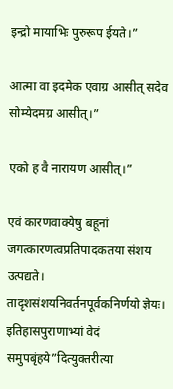इन्द्रो मायाभिः पुरुरूप ईयते।”

आत्मा वा इदमेक एवाग्र आसीत् सदेव सोम्येदमग्र आसीत्।”

एको ह वै नारायण आसीत्।”

एवं कारणवाक्येषु बहूनां जगत्कारणत्वप्रतिपादकतया संशय उत्पद्यते। तादृशसंशयनिवर्तनपूर्वकनिर्णयो ज्ञेयः। इतिहासपुराणाभ्यां वेदं समुपबृंहये”दित्युक्तरीत्या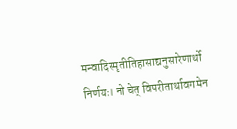मन्वादिस्मृतीतिहासाद्यनुसारेणार्थो निर्णयः। नो चेत् विपरीतार्थावगमेन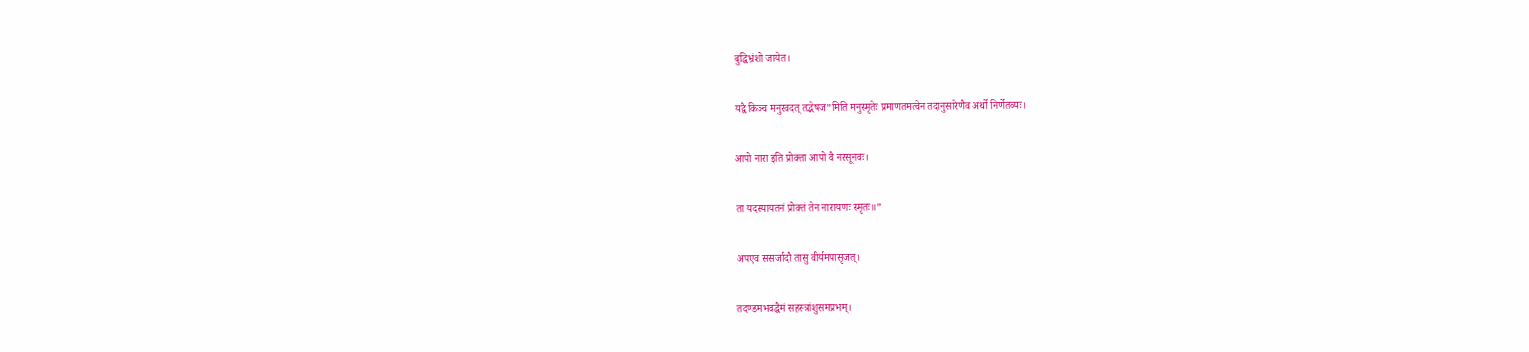बुद्धिभ्रंशो जायेत।

यद्वै किञ्च मनुरवदत् तद्भेषज”मिति मनुस्मृतेः प्रमाणतमत्वेन तदानुसारेणैव अर्थो निर्णेतव्यः।

आपो नारा इति प्रोक्ता आपो वै नरसूनवः।

ता यदस्यायतनं प्रोक्तं तेन नारायणः स्मृतः॥”

अपएव ससर्जादौ तासु वीर्यमपासृजत्।

तदण्डमभवद्धैमं सहस्त्रांशुसमप्रभम्।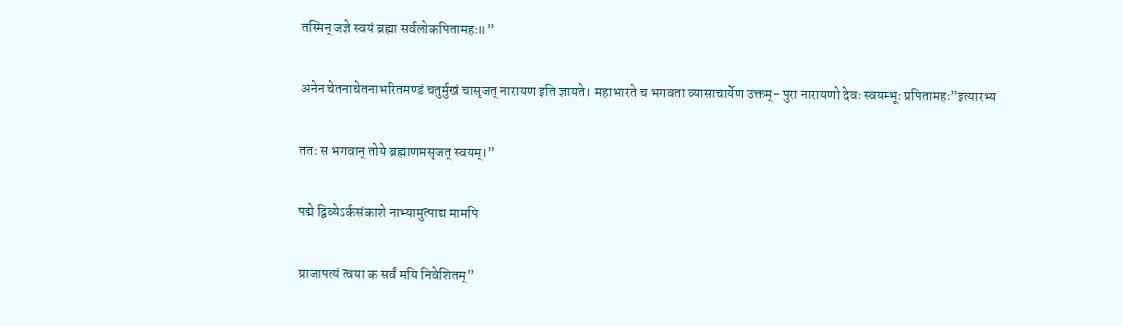तस्मिन् जज्ञे स्वयं ब्रह्मा सर्वलोकपितामहः॥”

अनेन चेतनाचेतनाभरितमण्डं चतुर्मुखं चासृजत् नारायण इति ज्ञायते। महाभारते च भगवता व्यासाचार्येण उक्तम्- पुरा नारायणो देवः स्वयम्भूः प्रपितामहः”इत्यारभ्य

ततः स भगवान् तोये ब्रह्माणमसृजत् स्वयम्।”

पद्मे द्विव्येऽर्कसंकाशे नाभ्यामुत्पाद्य मामपि

प्राजापत्यं त्वया क सर्वं मयि निवेशितम्”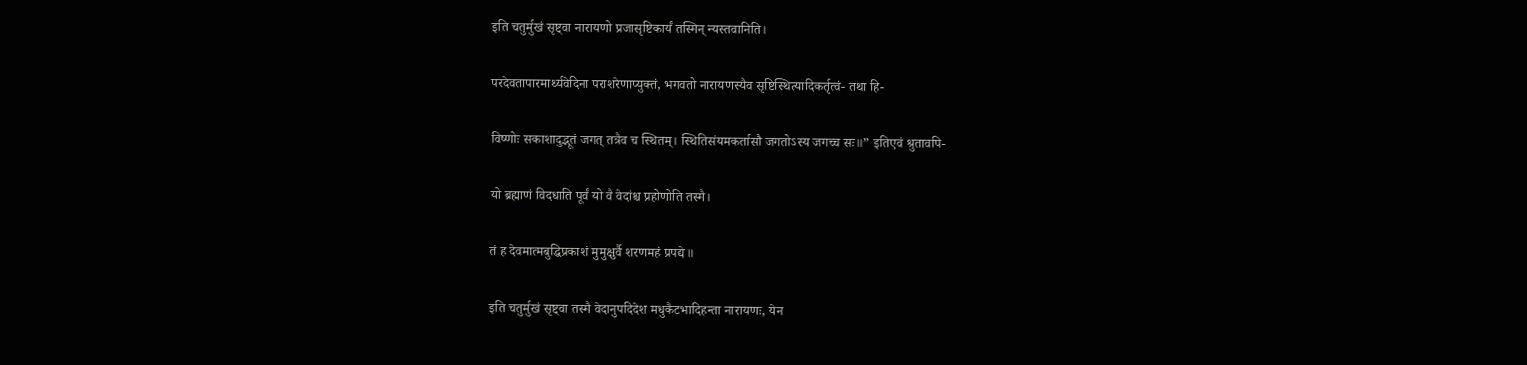इति चतुर्मुखं सृष्ट्वा नारायणो प्रजासृष्टिकार्यं तस्मिन् न्यस्तवानिति।

परदेवतापारमार्थ्यवेदिना पराशरेणाप्युक्तं, भगवतो नारायणस्यैव सृष्टिस्थित्यादिकर्तृत्वं- तथा हि-

विष्णोः सकाशादुद्भूतं जगत् तत्रैव च स्थितम्। स्थितिसंयमकर्तासौ जगतोऽस्य जगच्च सः॥” इतिएवं श्रुतावपि-

यो ब्रह्माणं विदधाति पूर्वं यो वै वेदांश्च प्रहोणोति तस्मै।

तं ह देवमात्मबुद्धिप्रकाशं मुमुक्षुर्वै शरणमहं प्रपद्ये॥

इति चतुर्मुखं सृष्ट्वा तस्मै वेदानुपदिदेश मधुकैटभादिहन्ता नारायणः, येन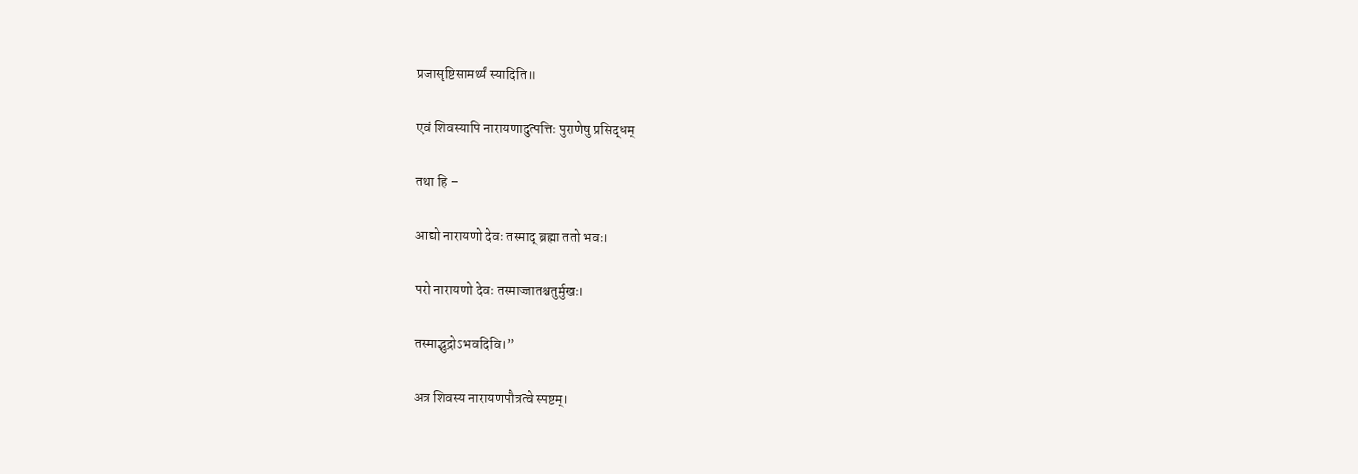प्रजासृष्टिसामर्थ्यं स्यादिति॥

एवं शिवस्यापि नारायणादुत्पत्तिः पुराणेषु प्रसिद्धम्

तथा हि –

आद्यो नारायणो देवः तस्माद् ब्रह्मा ततो भवः।

परो नारायणो देवः तस्माज्जातश्चतुर्मुखः।

तस्माद्भुद्रोऽभवदिवि।”

अत्र शिवस्य नारायणपौत्रत्वे स्पष्टम्।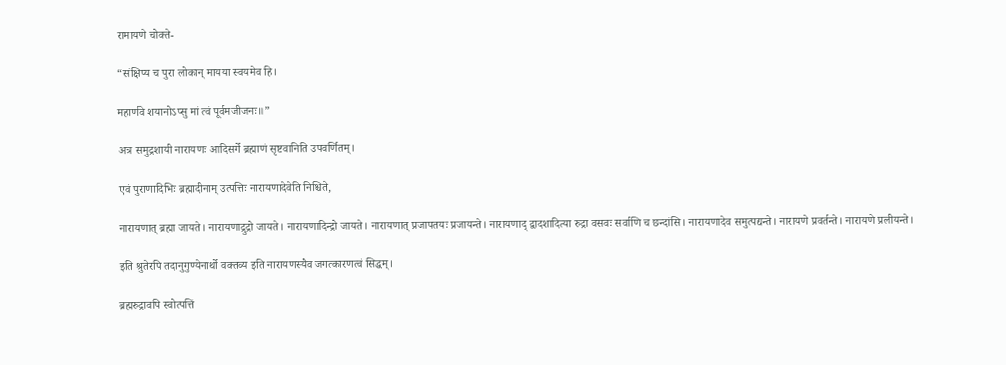रामायणे चोक्ते-

“संक्षिप्य च पुरा लोकान् मायया स्वयमेव हि।

महार्णवे शयानोऽप्सु मां त्वं पूर्वमजीजनः॥”

अत्र समुद्रशायी नारायणः आदिसर्गे ब्रह्माणं सृष्टवानिति उपवर्णितम्।

एवं पुराणादिभिः ब्रह्मादीनाम् उत्पत्तिः नारायणादेवेति निश्चिते,

नारायणात् ब्रह्मा जायते। नारायणाद्रुद्रो जायते। नारायणादिन्द्रो जायते। नारायणात् प्रजापतयः प्रजायन्ते। नारायणाद् द्वादशादित्या रुद्रा वसवः सर्वाणि च छन्दांसि। नारायणादेव समुत्पद्यन्ते। नारायणे प्रवर्तन्ते। नारायणे प्रलीयन्ते।

इति श्रुतेरपि तदानुगुण्येनार्थो वक्तव्य इति नारायणस्यैव जगत्कारणत्वं सिद्धम्।

ब्रह्मरुद्रावपि स्वोत्पत्तिं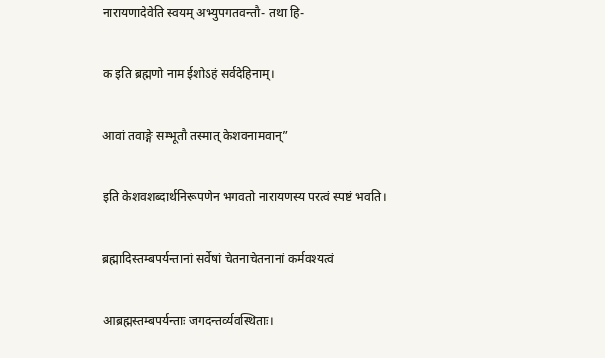नारायणादेवेति स्वयम् अभ्युपगतवन्तौ- तथा हि-

क इति ब्रह्मणो नाम ईशोऽहं सर्वदेहिनाम्।

आवां तवाङ्गे सम्भूतौ तस्मात् केशवनामवान्”

इति केशवशब्दार्थनिरूपणेन भगवतो नारायणस्य परत्वं स्पष्टं भवति।

ब्रह्मादिस्तम्बपर्यन्तानां सर्वेषां चेतनाचेतनानां कर्मवश्यत्वं

आब्रह्मस्तम्बपर्यन्ताः जगदन्तर्व्यवस्थिताः।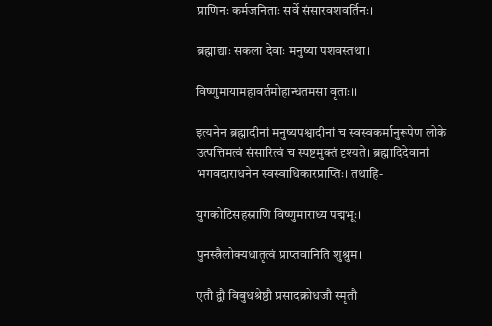प्राणिनः कर्मजनिताः सर्वे संसारवशवर्तिनः।

ब्रह्माद्याः सकला देवाः मनुष्या पशवस्तथा।

विष्णुमायामहावर्तमोहान्धतमसा वृताः।।

इत्यनेन ब्रह्मादीनां मनुष्यपश्वादीनां च स्वस्वकर्मानुरूपेण लोके उत्पत्तिमत्वं संसारित्वं च स्पष्टमुक्तं दृश्यते। ब्रह्मादिदेवानां भगवदाराधनेन स्वस्वाधिकारप्राप्तिः। तथाहि-

युगकोटिसहस्राणि विष्णुमाराध्य पद्मभूः।

पुनस्त्रैलोक्यधातृत्वं प्राप्तवानिति शुश्रुम।

एतौ द्वौ विबुधश्रेष्ठौ प्रसादक्रोधजौ स्मृतौ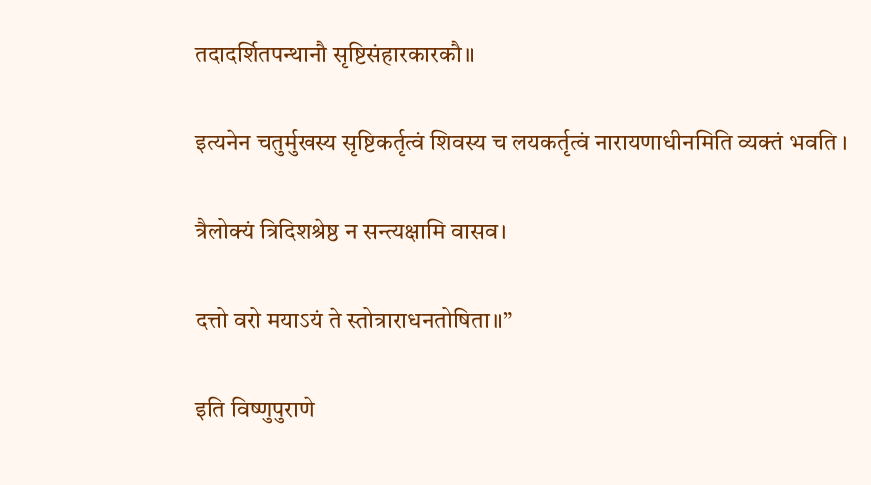तदादर्शितपन्थानौ सृष्टिसंहारकारकौ॥

इत्यनेन चतुर्मुखस्य सृष्टिकर्तृत्वं शिवस्य च लयकर्तृत्वं नारायणाधीनमिति व्यक्तं भवति ।

त्रैलोक्यं त्रिदिशश्रेष्ठ न सन्त्यक्षामि वासव।

दत्तो वरो मयाऽयं ते स्तोत्राराधनतोषिता॥”

इति विष्णुपुराणे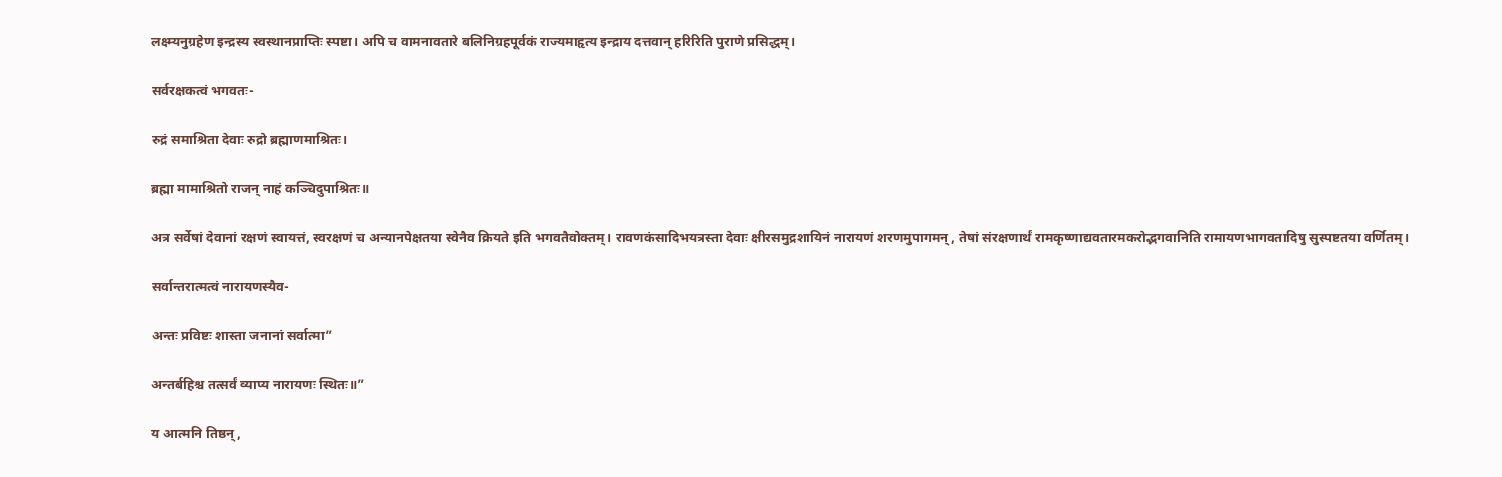लक्ष्म्यनुग्रहेण इन्द्रस्य स्वस्थानप्राप्तिः स्पष्टा। अपि च वामनावतारे बलिनिग्रहपूर्वकं राज्यमाहृत्य इन्द्राय दत्तवान् हरिरिति पुराणे प्रसिद्धम्।

सर्वरक्षकत्वं भगवतः-

रुद्रं समाश्रिता देवाः रुद्रो ब्रह्माणमाश्रितः।

ब्रह्मा मामाश्रितो राजन् नाहं कञ्चिदुपाश्रितः॥

अत्र सर्वेषां देवानां रक्षणं स्वायत्तं, स्वरक्षणं च अन्यानपेक्षतया स्वेनैव क्रियते इति भगवतैवोक्तम्। रावणकंसादिभयत्रस्ता देवाः क्षीरसमुद्रशायिनं नारायणं शरणमुपागमन्, तेषां संरक्षणार्थं रामकृष्णाद्यवतारमकरोद्भगवानिति रामायणभागवतादिषु सुस्पष्टतया वर्णितम्।

सर्वान्तरात्मत्वं नारायणस्यैव-

अन्तः प्रविष्टः शास्ता जनानां सर्वात्मा”

अन्तर्बहिश्च तत्सर्वं व्याप्य नारायणः स्थितः॥”

य आत्मनि तिष्ठन्,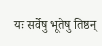यः सर्वेषु भूतेषु तिष्ठन्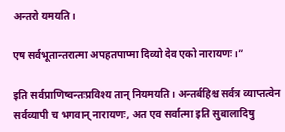अन्तरो यमयति।

एष सर्वभूतान्तरात्मा अपहतपाप्मा दिव्यो देव एको नारायणः।”

इति सर्वप्राणिष्वन्तःप्रविश्य तान् नियमयति। अन्तर्बहिश्च सर्वत्र व्याप्तत्वेन सर्वव्यापी च भगवान् नारायणः, अत एव सर्वात्मा इति सुबालादिषु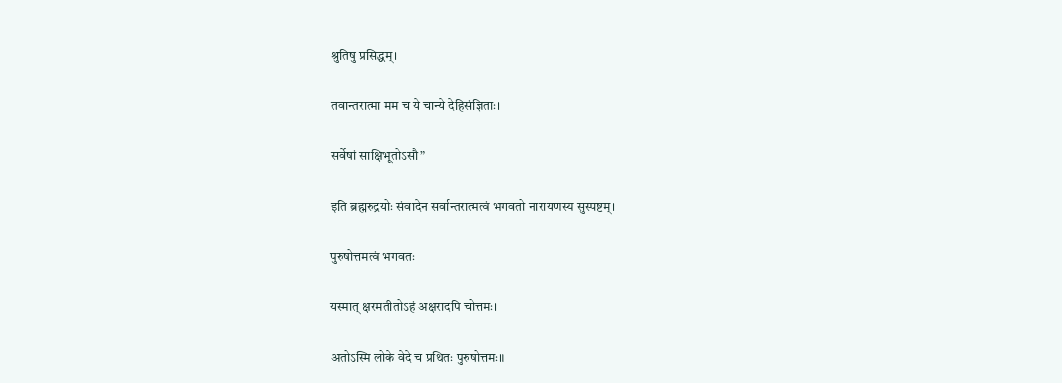श्रुतिषु प्रसिद्धम्।

तवान्तरात्मा मम च ये चान्ये देहिसंज्ञिताः।

सर्वेषां साक्षिभूतोऽसौ”

इति ब्रह्मरुद्रयोः संवादेन सर्वान्तरात्मत्वं भगवतो नारायणस्य सुस्पष्टम्।

पुरुषोत्तमत्वं भगवतः

यस्मात् क्षरमतीतोऽहं अक्षरादपि चोत्तमः।

अतोऽस्मि लोके वेदे च प्रथितः पुरुषोत्तमः॥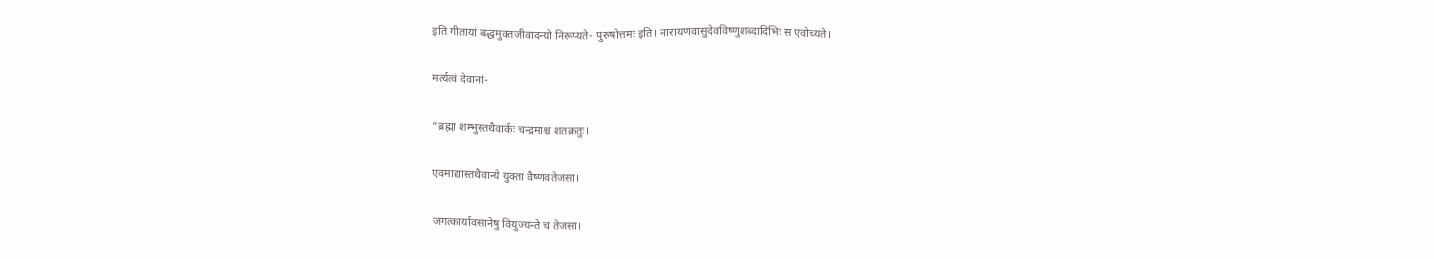इति गीतायां बद्धमुक्तजीवादन्यो निरूप्यते- पुरुषोत्तमः इति। नारायणवासुदेवविष्णुशब्दादिभिः स एवोच्यते।

मर्त्यत्वं देवानां-

“ब्रह्मा शम्भुस्तथैवार्कः चन्द्रमाश्च शतक्रतुः।

एवमाद्यास्तथैवान्ये युक्ता वैष्णवतेजसा।

जगत्कार्यावसानेषु वियुज्यन्ते च तेजसा।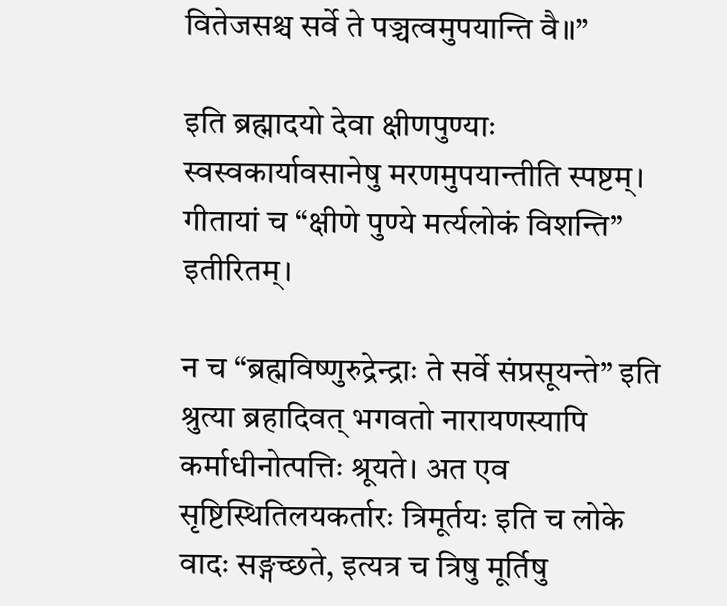वितेजसश्च सर्वे ते पञ्चत्वमुपयान्ति वै॥”

इति ब्रह्मादयो देवा क्षीणपुण्याः स्वस्वकार्यावसानेषु मरणमुपयान्तीति स्पष्टम्। गीतायां च “क्षीणे पुण्ये मर्त्यलोकं विशन्ति” इतीरितम्।

न च “ब्रह्मविष्णुरुद्रेन्द्राः ते सर्वे संप्रसूयन्ते” इति श्रुत्या ब्रहादिवत् भगवतो नारायणस्यापि कर्माधीनोत्पत्तिः श्रूयते। अत एव सृष्टिस्थितिलयकर्तारः त्रिमूर्तयः इति च लोके वादः सङ्गच्छते, इत्यत्र च त्रिषु मूर्तिषु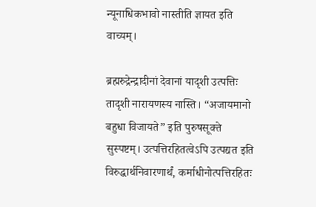न्यूनाधिकभावो नास्तीति ज्ञायत इति वाच्यम्।

ब्रह्मरुद्रेन्द्रादीनां देवानां यादृशी उत्पत्तिः तादृशी नारायणस्य नास्ति। “अजायमानो बहुधा विजायते” इति पुरुषसूक्ते सुस्पष्टम्। उत्पत्तिरहितत्वेऽपि उत्पद्यत इति विरुद्धार्थनिवारणार्थं, कर्माधीनोत्पत्तिरहितः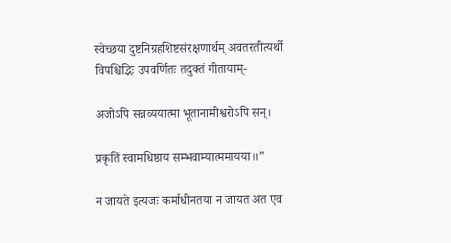स्वेच्छया दुष्टनिग्रहशिष्टसंरक्षणार्थम् अवतरतीत्यर्थो विपश्चिद्भिः उपवर्णितः तदुक्तं गीतायाम्-

अजोऽपि सन्नव्ययात्मा भूतानामीश्वरोऽपि सन्।

प्रकृतिं स्वामधिष्ठाय सम्भवाम्यात्ममायया॥”

न जायते इत्यजः कर्माधीनतया न जायत अत एव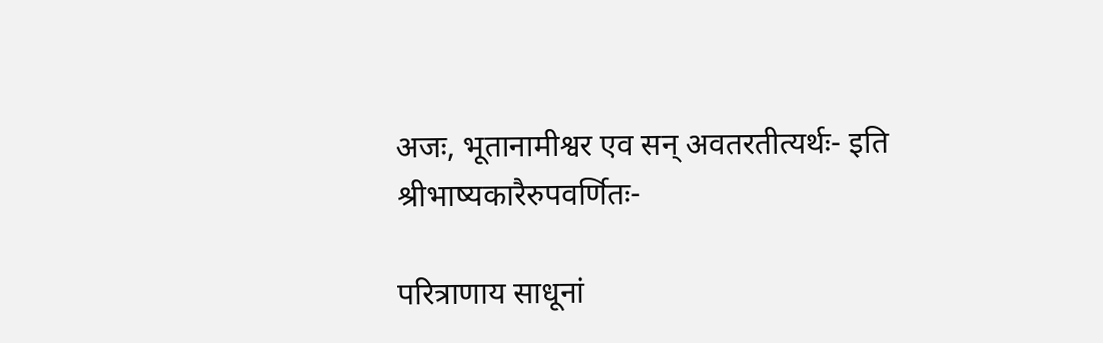अजः, भूतानामीश्वर एव सन् अवतरतीत्यर्थः- इति श्रीभाष्यकारैरुपवर्णितः-

परित्राणाय साधूनां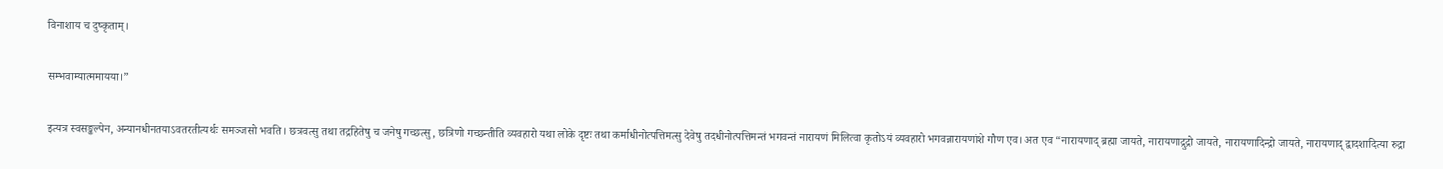विनाशाय च दुष्कृताम्।

सम्भवाम्यात्ममायया।”

इत्यत्र स्वसङ्कल्पेन, अन्यानधीनतयाऽवतरतीत्यर्थः समञ्जसो भवति। छत्रवत्सु तथा तद्रहितेषु च जनेषु गच्छत्सु, छत्रिणो गच्छन्तीति व्यवहारो यथा लोके दृष्टः तथा कर्माधीनोत्पत्तिमत्सु देवेषु तदधीनोत्पत्तिमन्तं भगवन्तं नारायणं मिलित्वा कृतोऽयं व्यवहारो भगवन्नारायणांशे गौण एव। अत एव “नारायणाद् ब्रह्मा जायते, नारायणाद्रुद्रो जायते, नारायणादिन्द्रो जायते, नारायणाद् द्वादशादित्या रुद्रा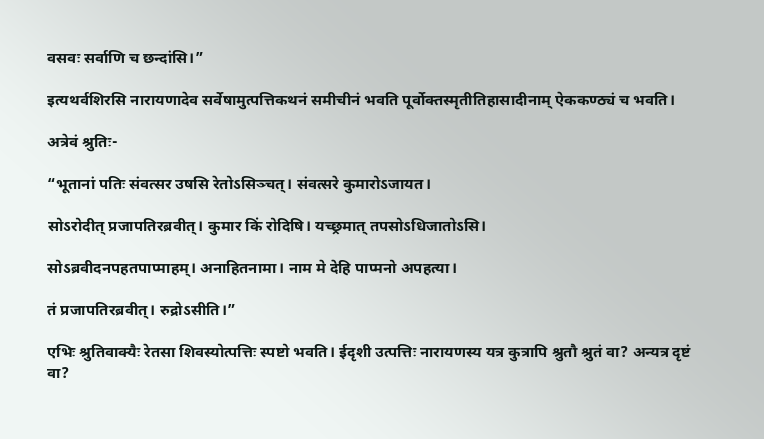वसवः सर्वाणि च छन्दांसि।”

इत्यथर्वशिरसि नारायणादेव सर्वेषामुत्पत्तिकथनं समीचीनं भवति पूर्वोक्तस्मृतीतिहासादीनाम् ऐककण्ठ्यं च भवति।

अत्रेवं श्रुतिः-

“भूतानां पतिः संवत्सर उषसि रेतोऽसिञ्चत्। संवत्सरे कुमारोऽजायत।

सोऽरोदीत् प्रजापतिरब्रवीत्। कुमार किं रोदिषि। यच्छ्रमात् तपसोऽधिजातोऽसि।

सोऽब्रवीदनपहतपाप्माहम्। अनाहितनामा। नाम मे देहि पाप्मनो अपहत्या।

तं प्रजापतिरब्रवीत्। रुद्रोऽसीति।”

एभिः श्रुतिवाक्यैः रेतसा शिवस्योत्पत्तिः स्पष्टो भवति। ईदृशी उत्पत्तिः नारायणस्य यत्र कुत्रापि श्रुतौ श्रुतं वा? अन्यत्र दृष्टं वा?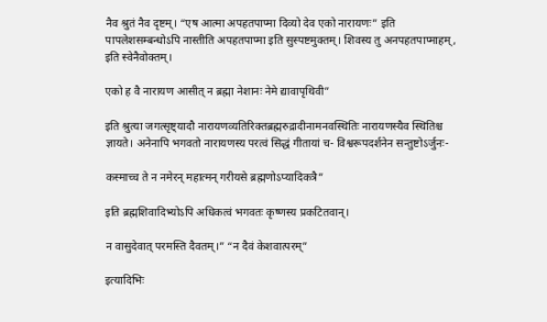नैव श्रुतं नैव दृष्टम्। “एष आत्मा अपहतपाप्मा दिव्यो देव एको नारायणः” इति पापलेशसम्बन्धोऽपि नास्तीति अपहतपाप्मा इति सुस्पष्टमुक्तम्। शिवस्य तु अनपहतपाप्माहम्, इति स्वेनैवोक्तम्।

एको ह वै नारायण आसीत् न ब्रह्मा नेशानः नेमे द्यावापृथिवी”

इति श्रुत्या जगत्सृष्ट्यादौ नारायणव्यतिरिक्तब्रह्मरुद्रादीनामनवस्थितिः नारायणस्यैव स्थितिश्च ज्ञायते। अनेनापि भगवतो नारायणस्य परत्वं सिद्धं गीतायां च- विश्वरूपदर्शनेन सन्तुष्टोऽर्जुनः-

कस्माच्च ते न नमेरन् महात्मन् गरीयसे ब्रह्मणोऽप्यादिकत्रै”

इति ब्रह्मशिवादिभ्योऽपि अधिकत्वं भगवतः कृष्णस्य प्रकटितवान्।

न वासुदेवात् परमस्ति दैवतम्।” “न दैवं केशवात्परम्”

इत्यादिभिः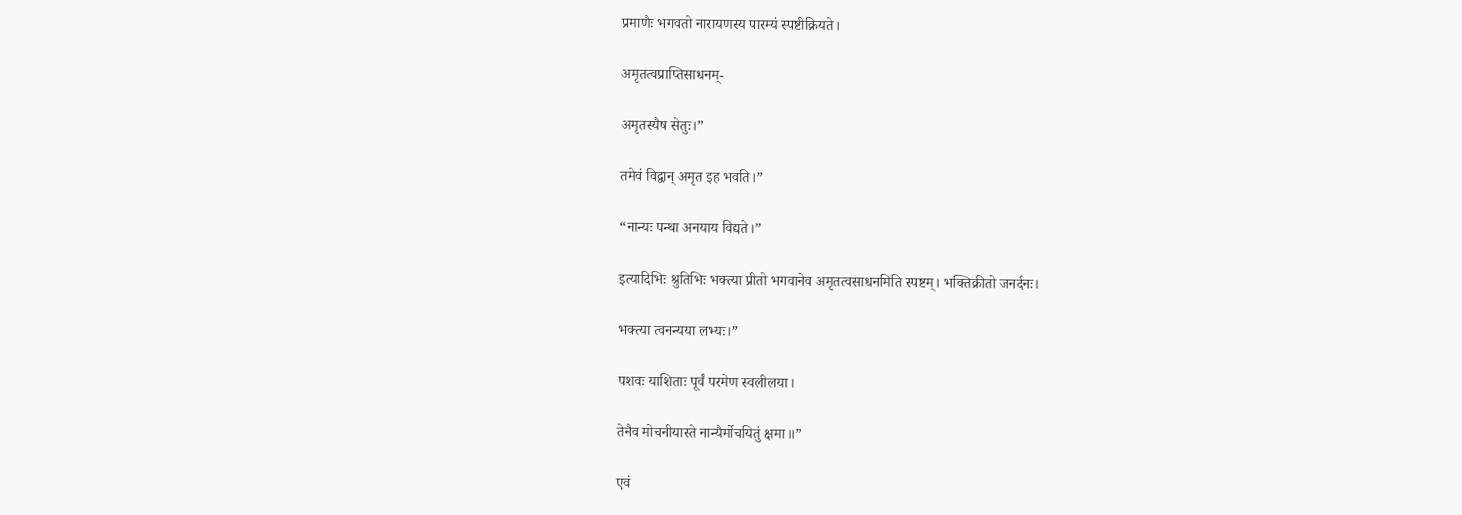प्रमाणैः भगवतो नारायणस्य पारम्यं स्पष्टीक्रियते।

अमृतत्वप्राप्तिसाधनम्-

अमृतस्यैष सेतुः।”

तमेवं विद्वान् अमृत इह भवति।”

“नान्यः पन्था अनयाय विद्यते।”

इत्यादिभिः श्रुतिभिः भक्त्या प्रीतो भगवानेव अमृतत्वसाधनमिति स्पष्टम्। भक्तिक्रीतो जनर्दनः।

भक्त्या त्वनन्यया लभ्यः।”

पशवः याशिताः पूर्वं परमेण स्वलीलया।

तेनैव मोचनीयास्ते नान्यैर्मोचयितुं क्षमा॥”

एवं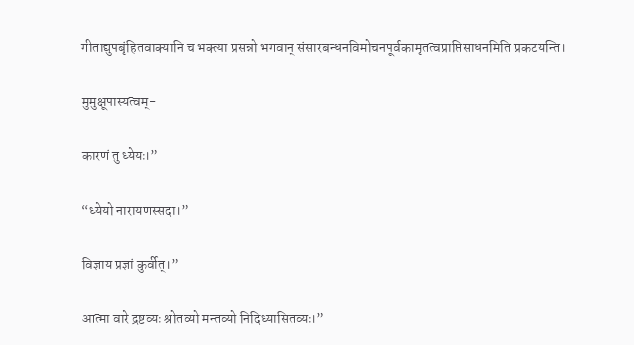गीताद्युपबृंहितवाक्यानि च भक्त्या प्रसन्नो भगवान् संसारबन्धनविमोचनपूर्वकामृतत्वप्राप्तिसाधनमिति प्रकटयन्ति।

मुमुक्षूपास्यत्वम्-

कारणं तु ध्येयः।”

“ध्येयो नारायणस्सदा।”

विज्ञाय प्रज्ञां कुर्वीत्।”

आत्मा वारे द्रष्टव्यः श्रोतव्यो मन्तव्यो निदिध्यासितव्यः।”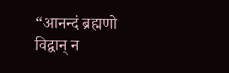“आनन्दं ब्रह्मणो विद्वान् न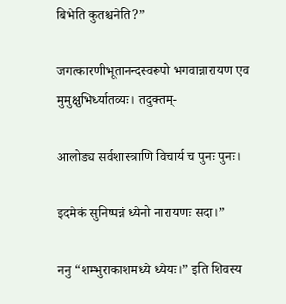बिभेति कुतश्चनेति?”

जगत्कारणीभूतानन्दस्वरूपो भगवान्नारायण एव मुमुक्षुभिर्ध्यातव्यः। तदुक्तम्-

आलोड्य सर्वशास्त्राणि विचार्य च पुनः पुनः।

इदमेकं सुनिष्पन्नं ध्येनो नारायणः सदा।”

ननु “शम्भुराकाशमध्ये ध्येयः।” इति शिवस्य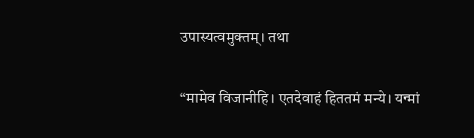उपास्यत्वमुक्तम्। तथा

“मामेव विजानीहि। एतदेवाहं हिततमं मन्ये। यन्मां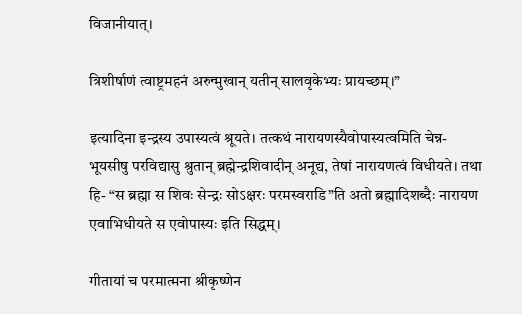विजानीयात्।

त्रिशीर्षाणं त्वाष्ट्रमहनं अरुन्मुखान् यतीन् सालवृकेभ्यः प्रायच्छम्।”

इत्यादिना इन्द्रस्य उपास्यत्वं श्रूयते। तत्कथं नारायणस्यैवोपास्यत्वमिति चेन्न- भूयसीषु परविद्यासु श्रुतान् ब्रह्मेन्द्रशिवादीन् अनूद्य, तेषां नारायणत्वं विधीयते। तथा हि- “स ब्रह्मा स शिवः सेन्द्रः सोऽक्षरः परमस्वराडि”ति अतो ब्रह्मादिशब्दैः नारायण एवाभिधीयते स एवोपास्यः इति सिद्धम्।

गीतायां च परमात्मना श्रीकृष्णेन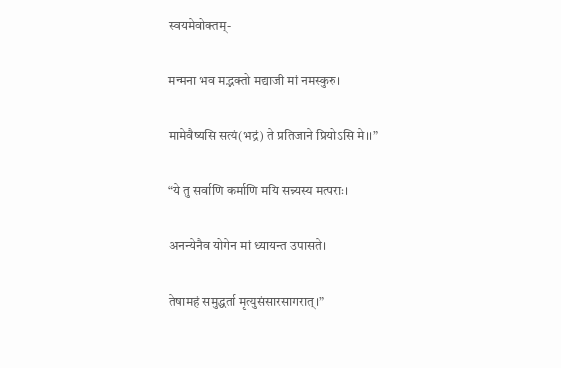स्वयमेवोक्तम्-

मन्मना भव मद्भक्तो मद्याजी मां नमस्कुरु।

मामेवैष्यसि सत्यं(भद्रं) ते प्रतिजाने प्रियोऽसि मे।।”

“ये तु सर्वाणि कर्माणि मयि सन्न्यस्य मत्पराः।

अनन्येनैव योगेन मां ध्यायन्त उपासते।

तेषामहं समुद्धर्ता मृत्युसंसारसागरात्।”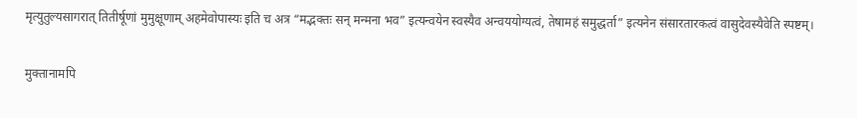मृत्युतुल्यसागरात् तितीर्षूणां मुमुक्षूणाम् अहमेवोपास्यः इति च अत्र “मद्भक्तः सन् मन्मना भव” इत्यन्वयेन स्वस्यैव अन्वययोग्यत्वं, तेषामहं समुद्धर्ता” इत्यनेन संसारतारकत्वं वासुदेवस्यैवेति स्पष्टम्।

मुक्तानामपि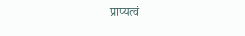प्राप्यत्वं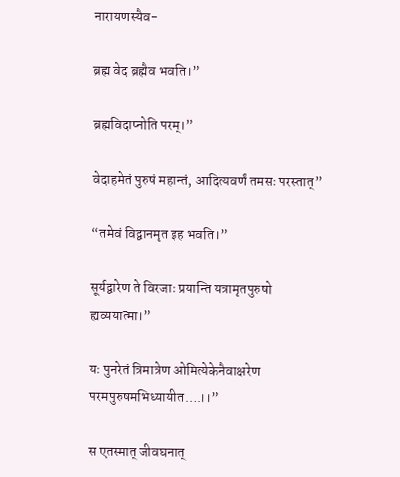नारायणस्यैव-

ब्रह्म वेद ब्रह्मैव भवति।”

ब्रह्मविदाप्नोति परम्।”

वेदाहमेतं पुरुषं महान्तं, आदित्यवर्णं तमसः परस्तात्”

“तमेवं विद्वानमृत इह भवति।”

सूर्यद्वारेण ते विरजाः प्रयान्ति यत्रामृतपुरुषो ह्यव्ययात्मा।”

यः पुनरेतं त्रिमात्रेण ओमित्येकेनैवाक्षरेण परमपुरुषमभिध्यायीत….।।”

स एतस्मात् जीवघनात्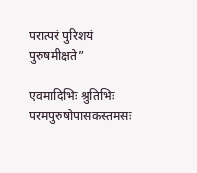परात्परं पुरिशयं पुरुषमीक्षते”

एवमादिभिः श्रुतिभिः परमपुरुषोपासकस्तमसः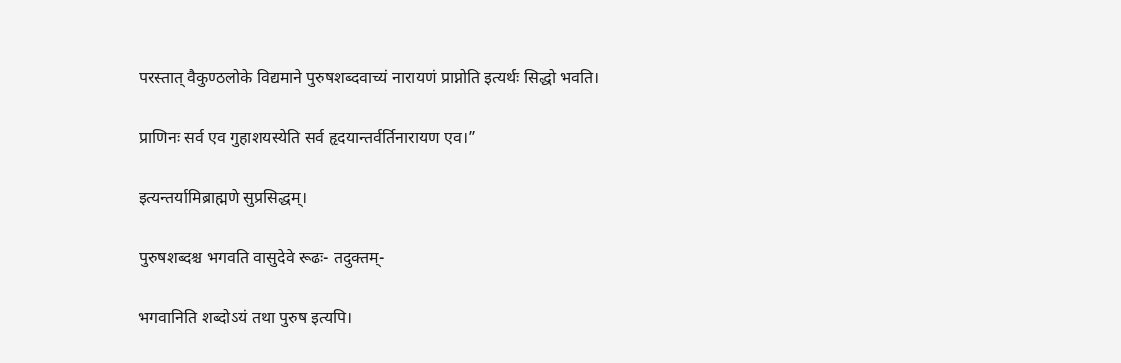परस्तात् वैकुण्ठलोके विद्यमाने पुरुषशब्दवाच्यं नारायणं प्राप्नोति इत्यर्थः सिद्धो भवति।

प्राणिनः सर्व एव गुहाशयस्येति सर्व हृदयान्तर्वर्तिनारायण एव।”

इत्यन्तर्यामिब्राह्मणे सुप्रसिद्धम्।

पुरुषशब्दश्च भगवति वासुदेवे रूढः- तदुक्तम्-

भगवानिति शब्दोऽयं तथा पुरुष इत्यपि।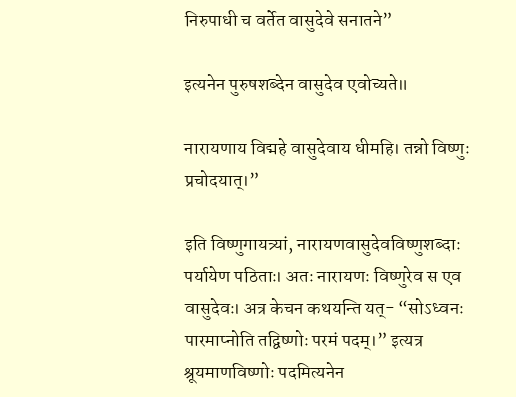निरुपाधी च वर्तेत वासुदेवे सनातने”

इत्यनेन पुरुषशब्देन वासुदेव एवोच्यते॥

नारायणाय विद्महे वासुदेवाय धीमहि। तन्नो विष्णुः प्रचोदयात्।”

इति विष्णुगायत्र्यां, नारायणवासुदेवविष्णुशब्दाः पर्यायेण पठिताः। अतः नारायणः विष्णुरेव स एव वासुदेवः। अत्र केचन कथयन्ति यत्- “सोऽध्वनः पारमाप्नोति तद्विष्णोः परमं पदम्।” इत्यत्र श्रूयमाणविष्णोः पदमित्यनेन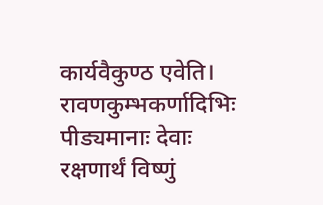कार्यवैकुण्ठ एवेति। रावणकुम्भकर्णादिभिः पीड्यमानाः देवाः रक्षणार्थं विष्णुं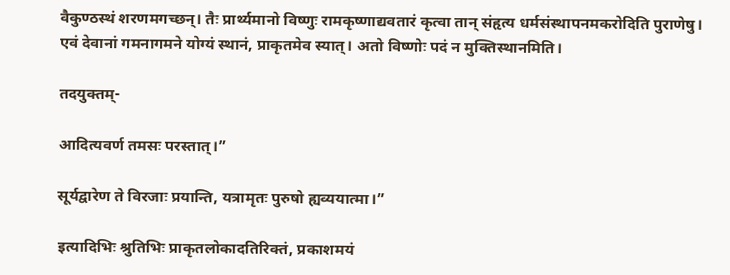वैकुण्ठस्थं शरणमगच्छन्। तैः प्रार्थ्यमानो विष्णुः रामकृष्णाद्यवतारं कृत्वा तान् संहृत्य धर्मसंस्थापनमकरोदिति पुराणेषु। एवं देवानां गमनागमने योग्यं स्थानं, प्राकृतमेव स्यात्। अतो विष्णोः पदं न मुक्तिस्थानमिति।

तदयुक्तम्-

आदित्यवर्ण तमसः परस्तात्।”

सूर्यद्वारेण ते विरजाः प्रयान्ति, यत्रामृतः पुरुषो ह्यव्ययात्मा।”

इत्यादिभिः श्रुतिभिः प्राकृतलोकादतिरिक्तं, प्रकाशमयं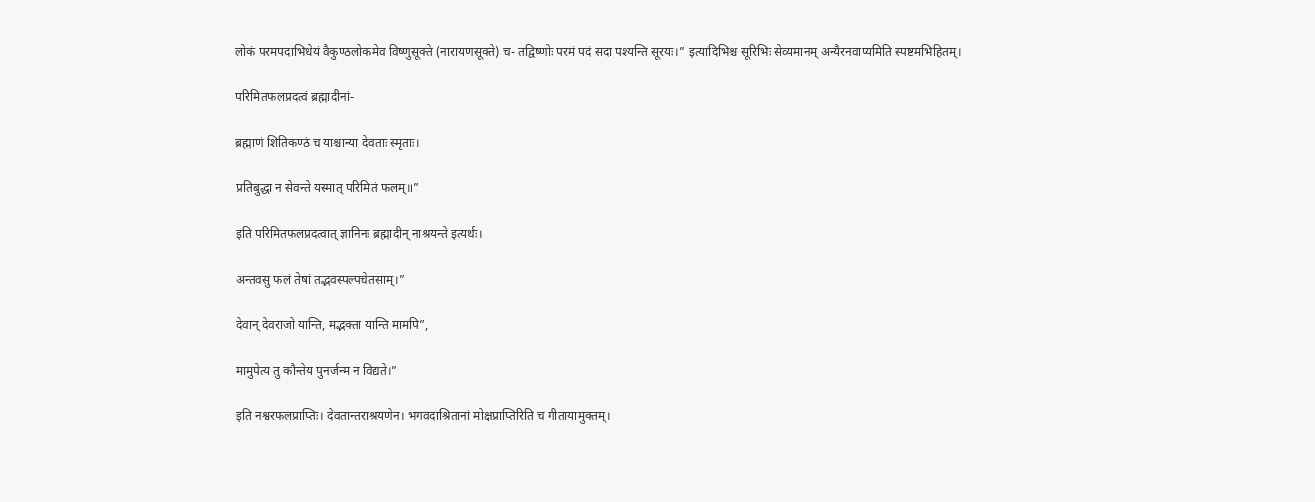लोकं परमपदाभिधेयं वैकुण्ठलोकमेव विष्णुसूक्ते (नारायणसूक्ते) च- तद्विष्णोः परमं पदं सदा पश्यन्ति सूरयः।” इत्यादिभिश्च सूरिभिः सेव्यमानम् अन्यैरनवाप्यमिति स्पष्टमभिहितम्।

परिमितफलप्रदत्वं ब्रह्मादीनां-

ब्रह्माणं शितिकण्ठं च याश्चान्या देवताः स्मृताः।

प्रतिबुद्धा न सेवन्ते यस्मात् परिमितं फलम्॥”

इति परिमितफलप्रदत्वात् ज्ञानिनः ब्रह्मादीन् नाश्रयन्ते इत्यर्थः।

अन्तवसु फलं तेषां तद्भवस्पल्पचेतसाम्।”

देवान् देवराजो यान्ति, मद्भक्ता यान्ति मामपि”,

मामुपेत्य तु कौन्तेय पुनर्जन्म न विद्यते।”

इति नश्वरफलप्राप्तिः। देवतान्तराश्रयणेन। भगवदाश्रितानां मोक्षप्राप्तिरिति च गीतायामुक्तम्।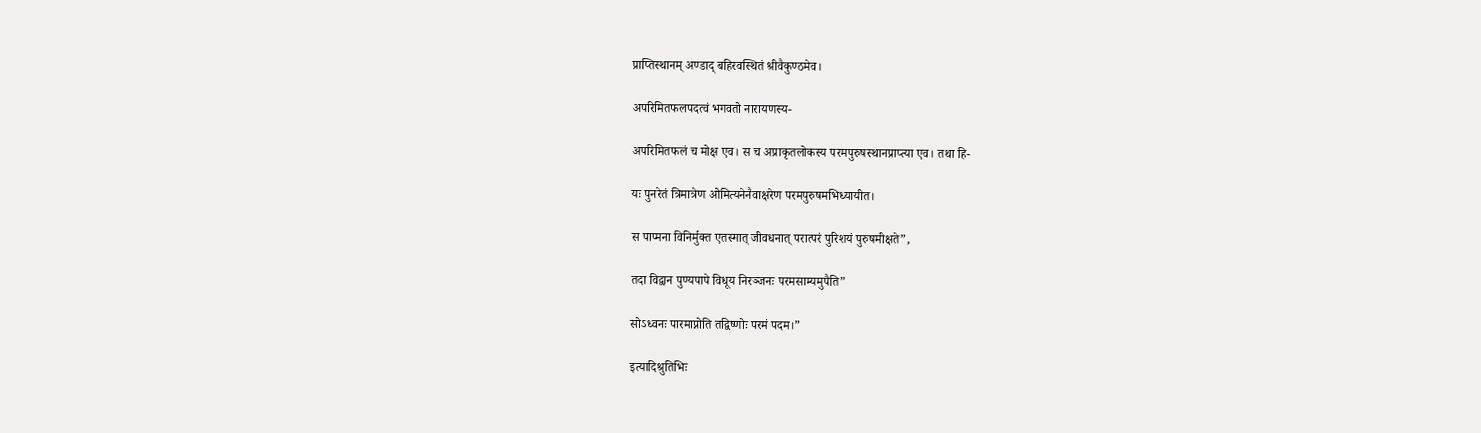प्राप्तिस्थानम् अण्डाद् बहिरवस्थितं श्रीवैकुण्ठमेव।

अपरिमितफलपदत्वं भगवतो नारायणस्य-

अपरिमितफलं च मोक्ष एव। स च अप्राकृतलोकस्य परमपुरुषस्थानप्राप्त्या एव। तथा हि-

यः पुनरेतं त्रिमात्रेण ओमित्यनेनैवाक्षरेण परमपुरुषमभिध्यायीत।

स पाप्मना विनिर्मुक्त एतस्मात् जीवधनात् परात्परं पुरिशयं पुरुषमीक्षते”,

तदा विद्वान पुण्यपापे विधूय निरञ्जनः परमसाम्यमुपैति”

सोऽध्वनः पारमाप्नोति तद्विष्णोः परमं पदम।”

इत्यादिश्रुतिभिः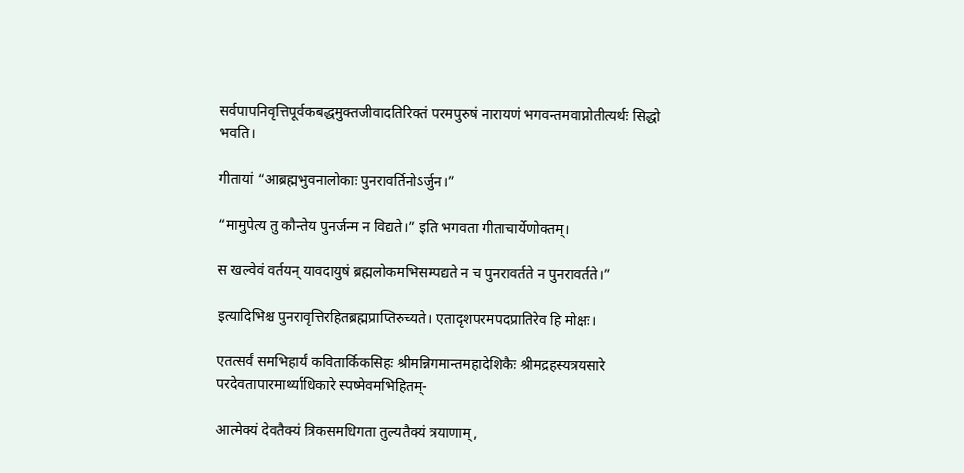सर्वपापनिवृत्तिपूर्वकबद्धमुक्तजीवादतिरिक्तं परमपुरुषं नारायणं भगवन्तमवाप्नोतीत्यर्थः सिद्धो भवति।

गीतायां “आब्रह्मभुवनालोकाः पुनरावर्तिनोऽर्जुन।”

“मामुपेत्य तु कौन्तेय पुनर्जन्म न विद्यते।” इति भगवता गीताचार्येणोक्तम्।

स खल्वेवं वर्तयन् यावदायुषं ब्रह्मलोकमभिसम्पद्यते न च पुनरावर्तते न पुनरावर्तते।”

इत्यादिभिश्च पुनरावृत्तिरहितब्रह्मप्राप्तिरुच्यते। एतादृशपरमपदप्रातिरेव हि मोक्षः।

एतत्सर्वं समभिहार्यं कवितार्किकसिहः श्रीमन्निगमान्तमहादेशिकैः श्रीमद्रहस्यत्रयसारे परदेवतापारमार्थ्याधिकारे स्पष्मेवमभिहितम्-

आत्मेक्यं देवतैक्यं त्रिकसमधिगता तुल्यतैक्यं त्रयाणाम्,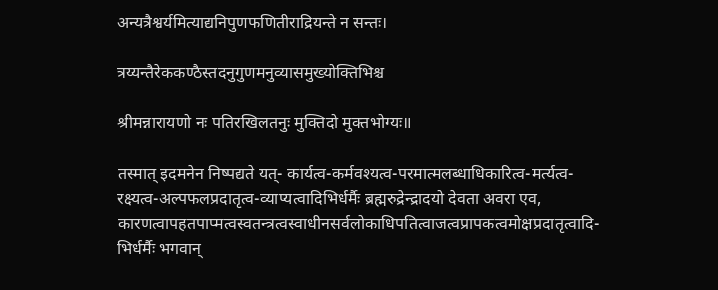अन्यत्रैश्वर्यमित्याद्यनिपुणफणितीराद्रियन्ते न सन्तः।

त्रय्यन्तैरेककण्ठैस्तदनुगुणमनुव्यासमुख्योक्तिभिश्च

श्रीमन्नारायणो नः पतिरखिलतनुः मुक्तिदो मुक्तभोग्यः॥

तस्मात् इदमनेन निष्पद्यते यत्- कार्यत्व-कर्मवश्यत्व-परमात्मलब्धाधिकारित्व-मर्त्यत्व-रक्ष्यत्व-अल्पफलप्रदातृत्व-व्याप्यत्वादिभिर्धर्मैः ब्रह्मरुद्रेन्द्रादयो देवता अवरा एव, कारणत्वापहतपाप्मत्वस्वतन्त्रत्वस्वाधीनसर्वलोकाधिपतित्वाजत्वप्रापकत्वमोक्षप्रदातृत्वादि-भिर्धर्मैः भगवान्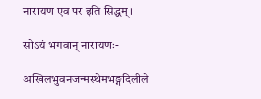नारायण एव पर इति सिद्धम्।

सोऽयं भगवान् नारायणः-

अखिलभुवनजन्मस्थेमभङ्गदिलीले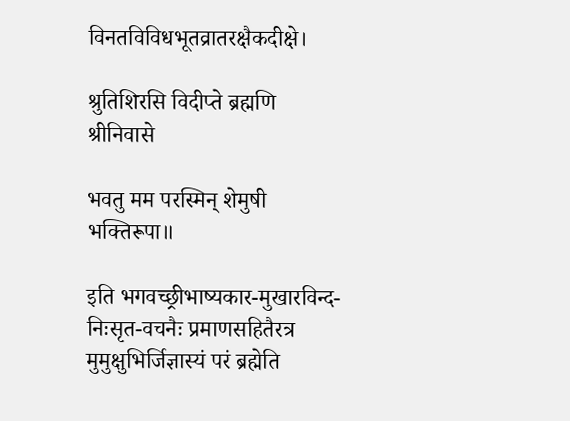विनतविविधभूतव्रातरक्षैकदीक्षे।

श्रुतिशिरसि विदीप्ते ब्रह्मणि श्रीनिवासे

भवतु मम परस्मिन् शेमुषी भक्तिरूपा॥

इति भगवच्छ्रीभाष्यकार-मुखारविन्द-निःसृत-वचनैः प्रमाणसहितैरत्र मुमुक्षुभिर्जिज्ञास्यं परं ब्रह्मेति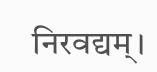निरवद्यम्।